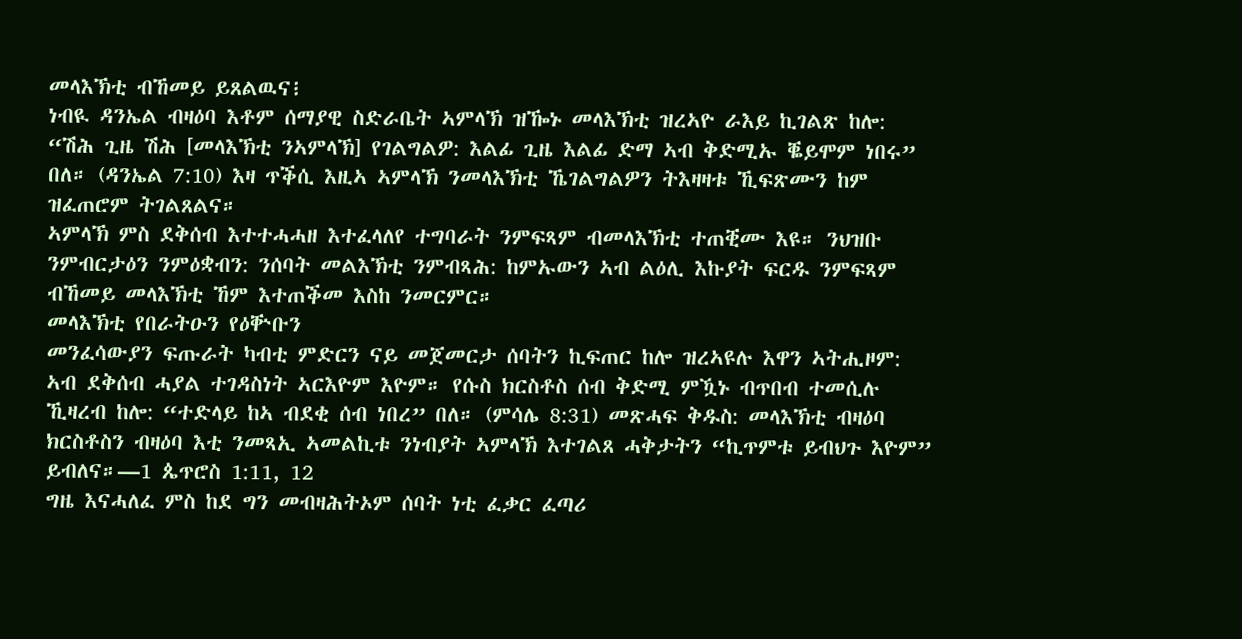መላእኽቲ ብኸመይ ይጸልዉና፧
ነብዪ ዳንኤል ብዛዕባ እቶም ሰማያዊ ስድራቤት ኣምላኽ ዝዀኑ መላእኽቲ ዝረኣዮ ራእይ ኪገልጽ ከሎ: “ሽሕ ጊዜ ሽሕ [መላእኽቲ ንኣምላኽ] የገልግልዎ: እልፊ ጊዜ እልፊ ድማ ኣብ ቅድሚኡ ቘይሞም ነበሩ” በለ። (ዳንኤል 7:10) እዛ ጥቕሲ እዚኣ ኣምላኽ ንመላእኽቲ ኼገልግልዎን ትእዛዛቱ ኺፍጽሙን ከም ዝፈጠሮም ትገልጸልና።
ኣምላኽ ምስ ደቅሰብ እተተሓሓዘ እተፈላለየ ተግባራት ንምፍጻም ብመላእኽቲ ተጠቒሙ እዩ። ንህዝቡ ንምብርታዕን ንምዕቋብን: ንሰባት መልእኽቲ ንምብጻሕ: ከምኡውን ኣብ ልዕሊ እኩያት ፍርዱ ንምፍጻም ብኸመይ መላእኽቲ ኸም እተጠቕመ እስከ ንመርምር።
መላእኽቲ የበራትዑን የዕቝቡን
መንፈሳውያን ፍጡራት ካብቲ ምድርን ናይ መጀመርታ ሰባትን ኪፍጠር ከሎ ዝረኣዩሉ እዋን ኣትሒዞም: ኣብ ደቅሰብ ሓያል ተገዳስነት ኣርእዮም እዮም። የሱስ ክርስቶስ ሰብ ቅድሚ ምዃኑ ብጥበብ ተመሲሉ ኺዛረብ ከሎ: “ተድላይ ከኣ ብደቂ ሰብ ነበረ” በለ። (ምሳሌ 8:31) መጽሓፍ ቅዱስ: መላእኽቲ ብዛዕባ ክርስቶስን ብዛዕባ እቲ ንመጻኢ ኣመልኪቱ ንነብያት ኣምላኽ እተገልጸ ሓቅታትን “ኪጥምቱ ይብህጉ እዮም” ይብለና።—1 ጴጥሮስ 1:11, 12
ግዜ እናሓለፈ ምስ ከደ ግን መብዛሕትኦም ሰባት ነቲ ፈቃር ፈጣሪ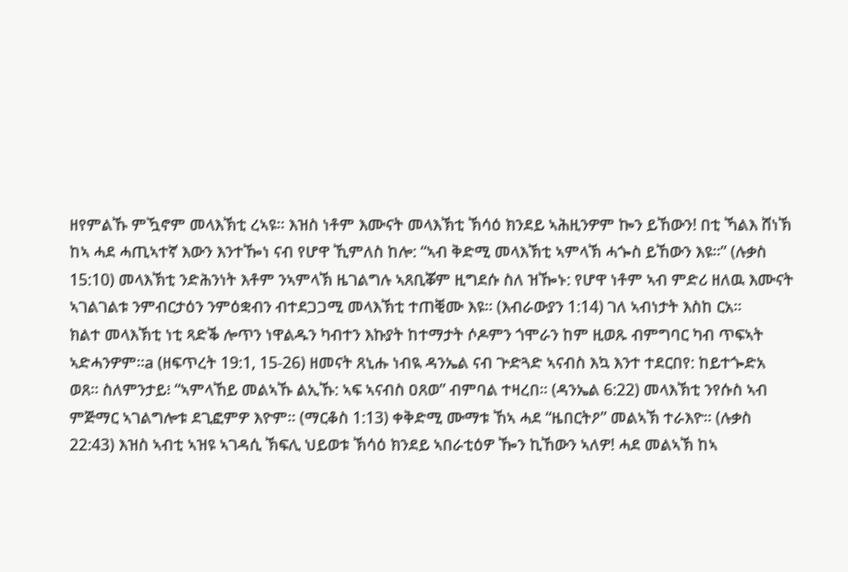ዘየምልኹ ምዃኖም መላእኽቲ ረኣዩ። እዝስ ነቶም እሙናት መላእኽቲ ኽሳዕ ክንደይ ኣሕዚንዎም ኰን ይኸውን! በቲ ኻልእ ሸነኽ ከኣ ሓደ ሓጢኣተኛ እውን እንተዀነ ናብ የሆዋ ኺምለስ ከሎ: “ኣብ ቅድሚ መላእኽቲ ኣምላኽ ሓጐስ ይኸውን እዩ።” (ሉቃስ 15:10) መላእኽቲ ንድሕንነት እቶም ንኣምላኽ ዜገልግሉ ኣጸቢቖም ዚግደሱ ስለ ዝዀኑ: የሆዋ ነቶም ኣብ ምድሪ ዘለዉ እሙናት ኣገልገልቱ ንምብርታዕን ንምዕቋብን ብተደጋጋሚ መላእኽቲ ተጠቒሙ እዩ። (እብራውያን 1:14) ገለ ኣብነታት እስከ ርአ።
ክልተ መላእኽቲ ነቲ ጻድቕ ሎጥን ነዋልዱን ካብተን እኩያት ከተማታት ሶዶምን ጎሞራን ከም ዚወጹ ብምግባር ካብ ጥፍኣት ኣድሓንዎም።a (ዘፍጥረት 19:1, 15-26) ዘመናት ጸኒሑ ነብዪ ዳንኤል ናብ ጕድጓድ ኣናብስ እኳ እንተ ተደርበየ: ከይተጐድአ ወጸ። ስለምንታይ፧ “ኣምላኸይ መልኣኹ ልኢኹ: ኣፍ ኣናብስ ዐጸወ” ብምባል ተዛረበ። (ዳንኤል 6:22) መላእኽቲ ንየሱስ ኣብ ምጅማር ኣገልግሎቱ ደጊፎምዎ እዮም። (ማርቆስ 1:13) ቀቅድሚ ሙማቱ ኸኣ ሓደ “ዜበርትዖ” መልኣኽ ተራእዮ። (ሉቃስ 22:43) እዝስ ኣብቲ ኣዝዩ ኣገዳሲ ኽፍሊ ህይወቱ ኽሳዕ ክንደይ ኣበራቲዕዎ ዀን ኪኸውን ኣለዎ! ሓደ መልኣኽ ከኣ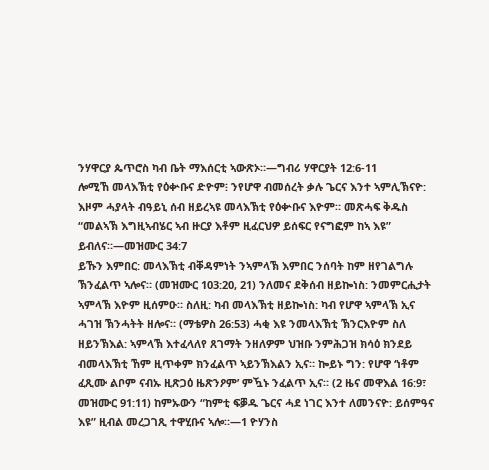ንሃዋርያ ጴጥሮስ ካብ ቤት ማእሰርቲ ኣውጽኦ።—ግብሪ ሃዋርያት 12:6-11
ሎሚኸ መላእኽቲ የዕቍቡና ድዮም፧ ንየሆዋ ብመሰረት ቃሉ ጌርና እንተ ኣምሊኽናዮ: እዞም ሓያላት ብዓይኒ ሰብ ዘይረኣዩ መላእኽቲ የዕቍቡና እዮም። መጽሓፍ ቅዱስ “መልኣኽ እግዚኣብሄር ኣብ ዙርያ እቶም ዚፈርህዎ ይሰፍር የናግፎም ከኣ እዩ” ይብለና።—መዝሙር 34:7
ይኹን እምበር: መላእኽቲ ብቐዳምነት ንኣምላኽ እምበር ንሰባት ከም ዘየገልግሉ ኽንፈልጥ ኣሎና። (መዝሙር 103:20, 21) ንለመና ደቅሰብ ዘይኰነስ: ንመምርሒታት ኣምላኽ እዮም ዚሰምዑ። ስለዚ: ካብ መላእኽቲ ዘይኰነስ: ካብ የሆዋ ኣምላኽ ኢና ሓገዝ ኽንሓትት ዘሎና። (ማቴዎስ 26:53) ሓቂ እዩ ንመላእኽቲ ኽንርእዮም ስለ ዘይንኽእል: ኣምላኽ እተፈላለየ ጸገማት ንዘለዎም ህዝቡ ንምሕጋዝ ክሳዕ ክንደይ ብመላእኽቲ ኸም ዚጥቀም ክንፈልጥ ኣይንኽእልን ኢና። ኰይኑ ግን: የሆዋ ‘ነቶም ፈጺሙ ልቦም ናብኡ ዚጽጋዕ ዜጽንዖም’ ምዃኑ ንፈልጥ ኢና። (2 ዜና መዋእል 16:9፣ መዝሙር 91:11) ከምኡውን “ከምቲ ፍቓዱ ጌርና ሓደ ነገር እንተ ለመንናዮ: ይሰምዓና እዩ” ዚብል መረጋገጺ ተዋሂቡና ኣሎ።—1 ዮሃንስ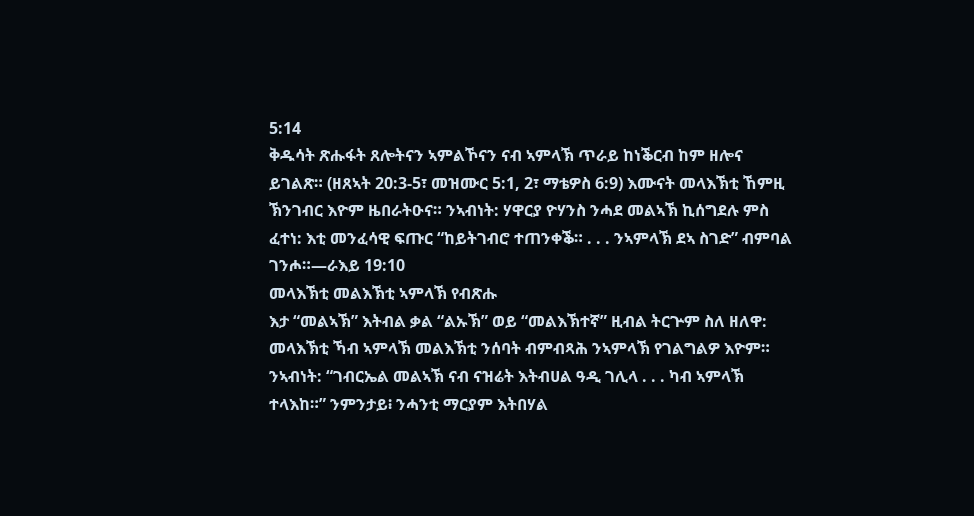5:14
ቅዱሳት ጽሑፋት ጸሎትናን ኣምልኾናን ናብ ኣምላኽ ጥራይ ከነቕርብ ከም ዘሎና ይገልጽ። (ዘጸኣት 20:3-5፣ መዝሙር 5:1, 2፣ ማቴዎስ 6:9) እሙናት መላእኽቲ ኸምዚ ኽንገብር እዮም ዜበራትዑና። ንኣብነት: ሃዋርያ ዮሃንስ ንሓደ መልኣኽ ኪሰግደሉ ምስ ፈተነ: እቲ መንፈሳዊ ፍጡር “ከይትገብሮ ተጠንቀቕ። . . . ንኣምላኽ ደኣ ስገድ” ብምባል ገንሖ።—ራእይ 19:10
መላእኽቲ መልእኽቲ ኣምላኽ የብጽሑ
እታ “መልኣኽ” እትብል ቃል “ልኡኽ” ወይ “መልእኽተኛ” ዚብል ትርጕም ስለ ዘለዋ: መላእኽቲ ኻብ ኣምላኽ መልእኽቲ ንሰባት ብምብጻሕ ንኣምላኽ የገልግልዎ እዮም። ንኣብነት: “ገብርኤል መልኣኽ ናብ ናዝሬት እትብሀል ዓዲ ገሊላ . . . ካብ ኣምላኽ ተላእከ።” ንምንታይ፧ ንሓንቲ ማርያም እትበሃል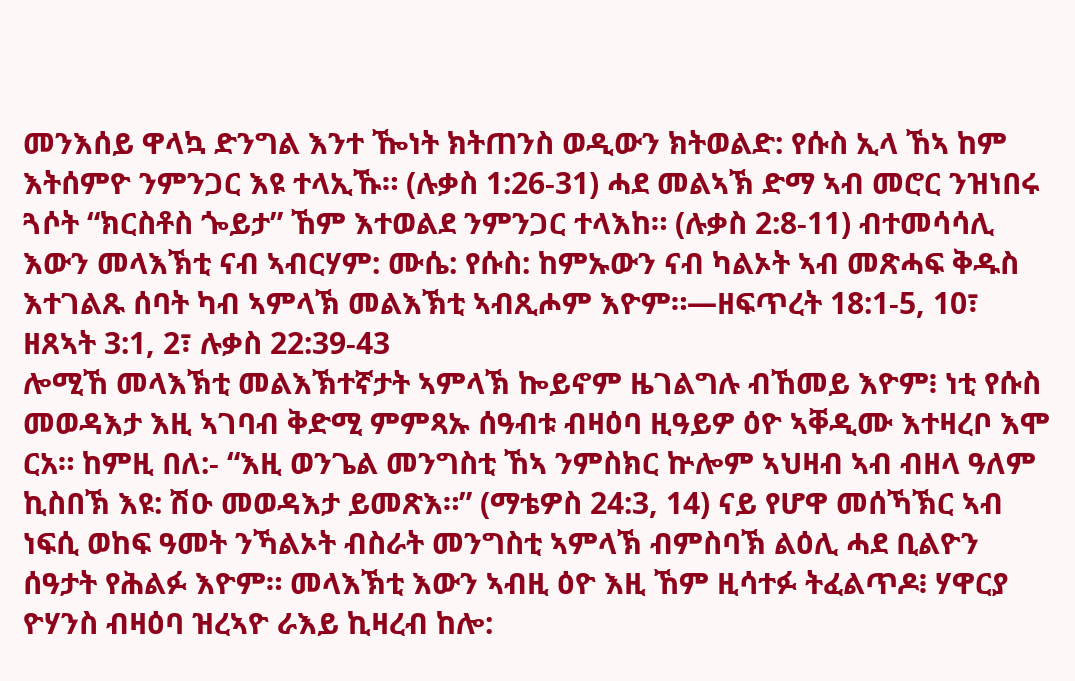መንእሰይ ዋላኳ ድንግል እንተ ዀነት ክትጠንስ ወዲውን ክትወልድ: የሱስ ኢላ ኸኣ ከም እትሰምዮ ንምንጋር እዩ ተላኢኹ። (ሉቃስ 1:26-31) ሓደ መልኣኽ ድማ ኣብ መሮር ንዝነበሩ ጓሶት “ክርስቶስ ጐይታ” ኸም እተወልደ ንምንጋር ተላእከ። (ሉቃስ 2:8-11) ብተመሳሳሊ እውን መላእኽቲ ናብ ኣብርሃም: ሙሴ: የሱስ: ከምኡውን ናብ ካልኦት ኣብ መጽሓፍ ቅዱስ እተገልጹ ሰባት ካብ ኣምላኽ መልእኽቲ ኣብጺሖም እዮም።—ዘፍጥረት 18:1-5, 10፣ ዘጸኣት 3:1, 2፣ ሉቃስ 22:39-43
ሎሚኸ መላእኽቲ መልእኽተኛታት ኣምላኽ ኰይኖም ዜገልግሉ ብኸመይ እዮም፧ ነቲ የሱስ መወዳእታ እዚ ኣገባብ ቅድሚ ምምጻኡ ሰዓብቱ ብዛዕባ ዚዓይዎ ዕዮ ኣቐዲሙ እተዛረቦ እሞ ርአ። ከምዚ በለ:- “እዚ ወንጌል መንግስቲ ኸኣ ንምስክር ኵሎም ኣህዛብ ኣብ ብዘላ ዓለም ኪስበኽ እዩ: ሽዑ መወዳእታ ይመጽእ።” (ማቴዎስ 24:3, 14) ናይ የሆዋ መሰኻኽር ኣብ ነፍሲ ወከፍ ዓመት ንኻልኦት ብስራት መንግስቲ ኣምላኽ ብምስባኽ ልዕሊ ሓደ ቢልዮን ሰዓታት የሕልፉ እዮም። መላእኽቲ እውን ኣብዚ ዕዮ እዚ ኸም ዚሳተፉ ትፈልጥዶ፧ ሃዋርያ ዮሃንስ ብዛዕባ ዝረኣዮ ራእይ ኪዛረብ ከሎ: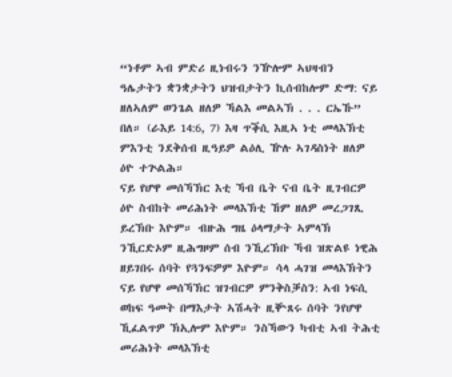“ነቶም ኣብ ምድሪ ዚነብሩን ንዅሎም ኣህዛብን ዓሌታትን ቋንቋታትን ህዝብታትን ኪሰብከሎም ድማ: ናይ ዘለኣለም ወንጌል ዘለዎ ኻልእ መልኣኽ . . . ርኤኹ” በለ። (ራእይ 14:6, 7) እዛ ጥቕሲ እዚኣ ነቲ መላእኽቲ ምእንቲ ንደቅሰብ ዚዓይዎ ልዕሊ ዅሉ ኣገዳስነት ዘለዎ ዕዮ ተጕልሕ።
ናይ የሆዋ መሰኻኽር እቲ ኻብ ቤት ናብ ቤት ዚገብርዎ ዕዮ ስብከት መሪሕነት መላእኽቲ ኸም ዘለዎ መረጋገጺ ይረኽቡ እዮም። ብዙሕ ግዜ ዕላማታት ኣምላኽ ንኺርድኦም ዚሕግዞም ሰብ ንኺረኽቡ ኻብ ዝጽልዩ ነዊሕ ዘይገበሩ ሰባት የጓንፍዎም እዮም። ሳላ ሓገዝ መላእኽትን ናይ የሆዋ መሰኻኽር ዝገብርዎ ምንቅስቓስን: ኣብ ነፍሲ ወከፍ ዓመት በማእታት ኣሽሓት ዚቝጸሩ ሰባት ንየሆዋ ኺፈልጥዎ ኽኢሎም እዮም። ንስኻውን ካብቲ ኣብ ትሕቲ መሪሕነት መላእኽቲ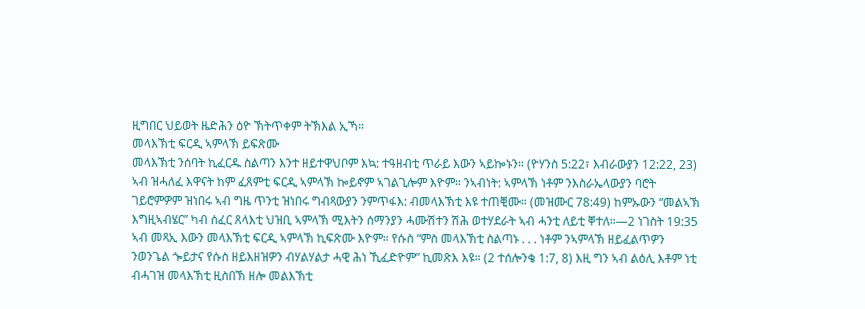ዚግበር ህይወት ዜድሕን ዕዮ ኽትጥቀም ትኽእል ኢኻ።
መላእኽቲ ፍርዲ ኣምላኽ ይፍጽሙ
መላእኽቲ ንሰባት ኪፈርዱ ስልጣን እንተ ዘይተዋህቦም እኳ: ተዓዘብቲ ጥራይ እውን ኣይኰኑን። (ዮሃንስ 5:22፣ እብራውያን 12:22, 23) ኣብ ዝሓለፈ እዋናት ከም ፈጸምቲ ፍርዲ ኣምላኽ ኰይኖም ኣገልጊሎም እዮም። ንኣብነት: ኣምላኽ ነቶም ንእስራኤላውያን ባሮት ገይሮምዎም ዝነበሩ ኣብ ግዜ ጥንቲ ዝነበሩ ግብጻውያን ንምጥፋእ: ብመላእኽቲ እዩ ተጠቒሙ። (መዝሙር 78:49) ከምኡውን “መልኣኽ እግዚኣብሄር” ካብ ሰፈር ጸላእቲ ህዝቢ ኣምላኽ ሚእትን ሰማንያን ሓሙሽተን ሽሕ ወተሃደራት ኣብ ሓንቲ ለይቲ ቐተለ።—2 ነገስት 19:35
ኣብ መጻኢ እውን መላእኽቲ ፍርዲ ኣምላኽ ኪፍጽሙ እዮም። የሱስ “ምስ መላእኽቲ ስልጣኑ . . . ነቶም ንኣምላኽ ዘይፈልጥዎን ንወንጌል ጐይታና የሱስ ዘይእዘዝዎን ብሃልሃልታ ሓዊ ሕነ ኺፈድዮም” ኪመጽእ እዩ። (2 ተሰሎንቄ 1:7, 8) እዚ ግን ኣብ ልዕሊ እቶም ነቲ ብሓገዝ መላእኽቲ ዚስበኽ ዘሎ መልእኽቲ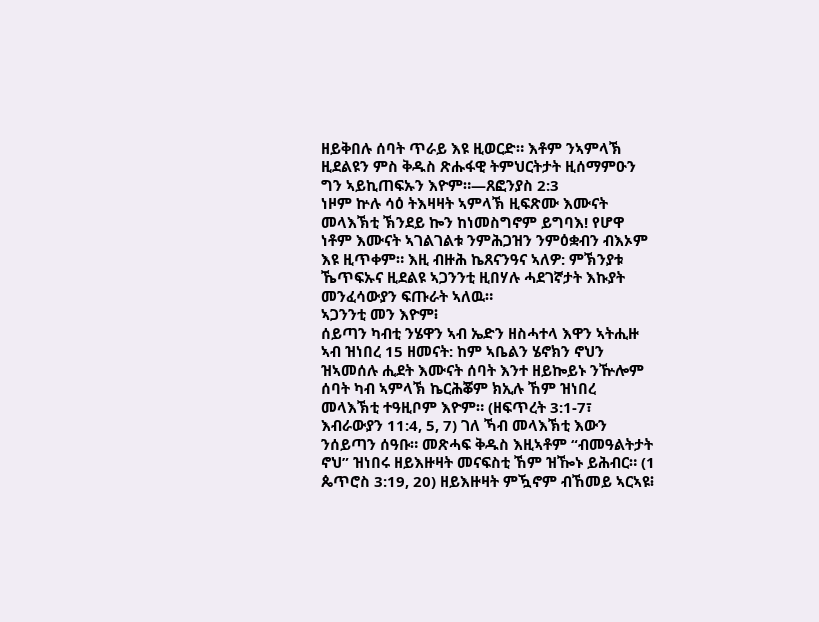ዘይቅበሉ ሰባት ጥራይ እዩ ዚወርድ። እቶም ንኣምላኽ ዚደልዩን ምስ ቅዱስ ጽሑፋዊ ትምህርትታት ዚሰማምዑን ግን ኣይኪጠፍኡን እዮም።—ጸፎንያስ 2:3
ነዞም ኵሉ ሳዕ ትእዛዛት ኣምላኽ ዚፍጽሙ እሙናት መላእኽቲ ኽንደይ ኰን ከነመስግኖም ይግባእ! የሆዋ ነቶም እሙናት ኣገልገልቱ ንምሕጋዝን ንምዕቋብን ብእኦም እዩ ዚጥቀም። እዚ ብዙሕ ኬጸናንዓና ኣለዎ: ምኽንያቱ ኼጥፍኡና ዚደልዩ ኣጋንንቲ ዚበሃሉ ሓደገኛታት እኩያት መንፈሳውያን ፍጡራት ኣለዉ።
ኣጋንንቲ መን እዮም፧
ሰይጣን ካብቲ ንሄዋን ኣብ ኤድን ዘስሓተላ እዋን ኣትሒዙ ኣብ ዝነበረ 15 ዘመናት: ከም ኣቤልን ሄኖክን ኖህን ዝኣመሰሉ ሒደት እሙናት ሰባት እንተ ዘይኰይኑ ንዅሎም ሰባት ካብ ኣምላኽ ኬርሕቖም ክኢሉ ኸም ዝነበረ መላእኽቲ ተዓዚቦም እዮም። (ዘፍጥረት 3:1-7፣ እብራውያን 11:4, 5, 7) ገለ ኻብ መላእኽቲ እውን ንሰይጣን ሰዓቡ። መጽሓፍ ቅዱስ እዚኣቶም “ብመዓልትታት ኖህ” ዝነበሩ ዘይእዙዛት መናፍስቲ ኸም ዝዀኑ ይሕብር። (1 ጴጥሮስ 3:19, 20) ዘይእዙዛት ምዃኖም ብኸመይ ኣርኣዩ፧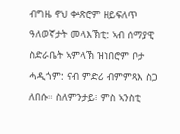ብግዜ ኖህ ቍጽሮም ዘይፍለጥ ዓለወኛታት መላእኽቲ: ኣብ ሰማያዊ ስድራቤት ኣምላኽ ዝነበሮም ቦታ ሓዲጎም: ናብ ምድሪ ብምምጻእ ስጋ ለበሱ። ስለምንታይ፧ ምስ ኣንስቲ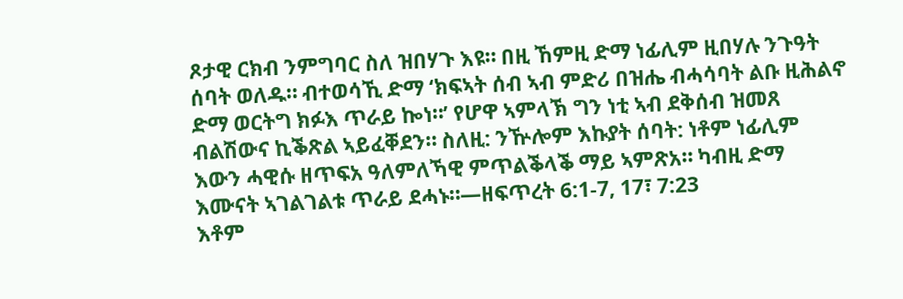ጾታዊ ርክብ ንምግባር ስለ ዝበሃጉ እዩ። በዚ ኸምዚ ድማ ነፊሊም ዚበሃሉ ንጉዓት ሰባት ወለዱ። ብተወሳኺ ድማ ‘ክፍኣት ሰብ ኣብ ምድሪ በዝሔ ብሓሳባት ልቡ ዚሕልኖ ድማ ወርትግ ክፉእ ጥራይ ኰነ።’ የሆዋ ኣምላኽ ግን ነቲ ኣብ ደቅሰብ ዝመጸ ብልሽውና ኪቕጽል ኣይፈቐደን። ስለዚ: ንዅሎም እኩያት ሰባት: ነቶም ነፊሊም እውን ሓዊሱ ዘጥፍአ ዓለምለኻዊ ምጥልቕላቕ ማይ ኣምጽአ። ካብዚ ድማ እሙናት ኣገልገልቱ ጥራይ ደሓኑ።—ዘፍጥረት 6:1-7, 17፣ 7:23
እቶም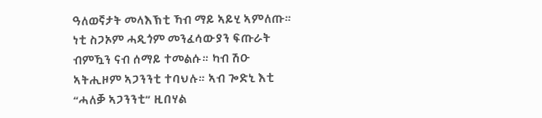ዓለወኛታት መላእኽቲ ኻብ ማይ ኣይሂ ኣምለጡ። ነቲ ስጋኦም ሓዲጎም መንፈሳውያን ፍጡራት ብምዃን ናብ ሰማይ ተመልሱ። ካብ ሽዑ ኣትሒዞም ኣጋንንቲ ተባህሉ። ኣብ ጐድኒ እቲ “ሓለቓ ኣጋንንቲ” ዚበሃል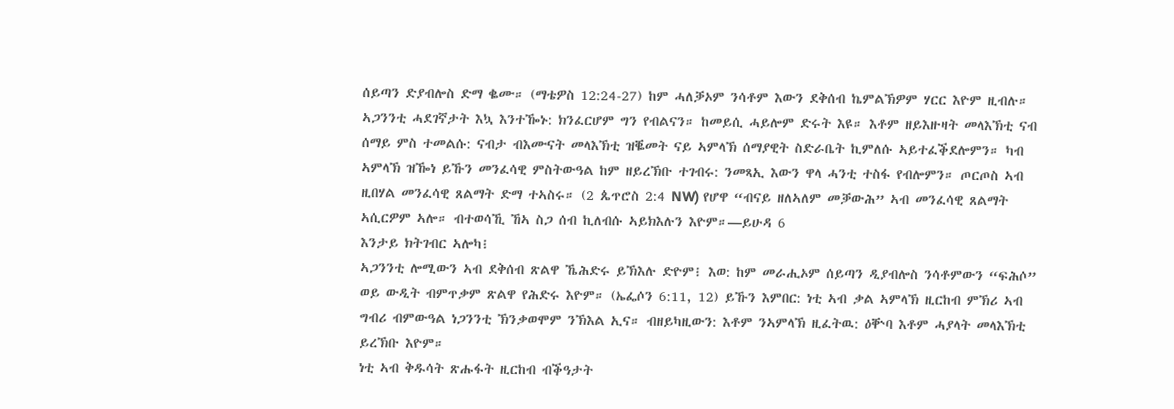ሰይጣን ድያብሎስ ድማ ቈሙ። (ማቴዎስ 12:24-27) ከም ሓለቓኦም ንሳቶም እውን ደቅሰብ ኬምልኽዎም ሃርር እዮም ዚብሉ።
ኣጋንንቲ ሓደገኛታት እኳ እንተዀኑ: ክንፈርሆም ግን የብልናን። ከመይሲ ሓይሎም ድሩት እዩ። እቶም ዘይእዙዛት መላእኽቲ ናብ ሰማይ ምስ ተመልሱ: ናብታ ብእሙናት መላእኽቲ ዝቘመት ናይ ኣምላኽ ሰማያዊት ስድራቤት ኪምለሱ ኣይተፈቕደሎምን። ካብ ኣምላኽ ዝዀነ ይኹን መንፈሳዊ ምስትውዓል ከም ዘይረኽቡ ተገብሩ: ንመጻኢ እውን ዋላ ሓንቲ ተስፋ የብሎምን። ጦርጦስ ኣብ ዚበሃል መንፈሳዊ ጸልማት ድማ ተኣስሩ። (2 ጴጥሮስ 2:4 NW) የሆዋ “ብናይ ዘለኣለም መቓውሕ” ኣብ መንፈሳዊ ጸልማት ኣሲርዎም ኣሎ። ብተወሳኺ ኸኣ ስጋ ሰብ ኪለብሱ ኣይክእሉን እዮም።—ይሁዳ 6
እንታይ ክትገብር ኣሎካ፧
ኣጋንንቲ ሎሚውን ኣብ ደቅሰብ ጽልዋ ኼሕድሩ ይኽእሉ ድዮም፧ እወ: ከም መራሒኦም ሰይጣን ዲያብሎስ ንሳቶምውን “ፍሕሶ” ወይ ውዲት ብምጥቃም ጽልዋ የሕድሩ እዮም። (ኤፌሶን 6:11, 12) ይኹን እምበር: ነቲ ኣብ ቃል ኣምላኽ ዚርከብ ምኽሪ ኣብ ግብሪ ብምውዓል ነጋንንቲ ኽንቃወሞም ንኽእል ኢና። ብዘይካዚውን: እቶም ንኣምላኽ ዚፈትዉ: ዕቝባ እቶም ሓያላት መላእኽቲ ይረኽቡ እዮም።
ነቲ ኣብ ቅዱሳት ጽሑፋት ዚርከብ ብቕዓታት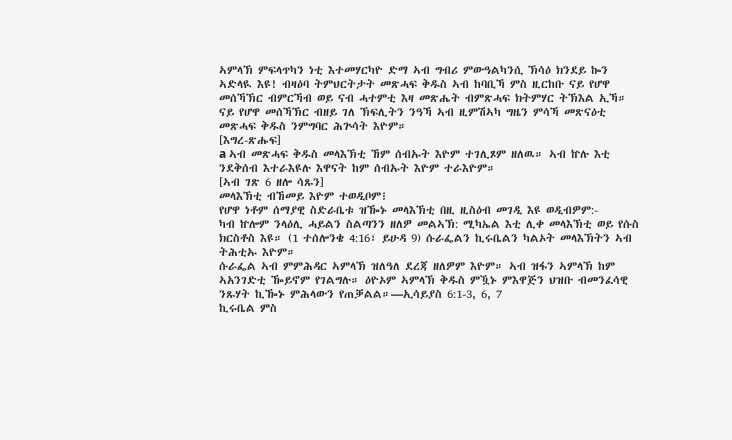ኣምላኽ ምፍላጥካን ነቲ እተመሃርካዮ ድማ ኣብ ግብሪ ምውዓልካንሲ ኽሳዕ ክንደይ ኰን ኣድላዪ እዩ! ብዛዕባ ትምህርትታት መጽሓፍ ቅዱስ ኣብ ከባቢኻ ምስ ዚርከቡ ናይ የሆዋ መሰኻኽር ብምርኻብ ወይ ናብ ሓተምቲ እዛ መጽሔት ብምጽሓፍ ክትምሃር ትኽእል ኢኻ። ናይ የሆዋ መሰኻኽር ብዘይ ገለ ኽፍሊትን ንዓኻ ኣብ ዚምሽኣካ ግዜን ምሳኻ መጽናዕቲ መጽሓፍ ቅዱስ ንምግባር ሕጕሳት እዮም።
[እግረ-ጽሑፍ]
a ኣብ መጽሓፍ ቅዱስ መላእኽቲ ኸም ሰብኡት እዮም ተገሊጾም ዘለዉ። ኣብ ኵሉ እቲ ንደቅሰብ እተራእዩሉ እዋናት ከም ሰብኡት እዮም ተራእዮም።
[ኣብ ገጽ 6 ዘሎ ሳጹን]
መላእኽቲ ብኸመይ እዮም ተወዲቦም፧
የሆዋ ነቶም ሰማያዊ ስድራቤቱ ዝዀኑ መላእኽቲ በዚ ዚስዕብ መገዲ እዩ ወዲብዎም:-
ካብ ኵሎም ንላዕሊ ሓይልን ስልጣንን ዘለዎ መልኣኽ: ሚካኤል እቲ ሊቀ መላእኽቲ ወይ የሱስ ክርስቶስ እዩ። (1 ተሰሎንቄ 4:16፣ ይሁዳ 9) ሱራፌልን ኪሩቤልን ካልኦት መላእኽትን ኣብ ትሕቲኡ እዮም።
ሱራፌል ኣብ ምምሕዳር ኣምላኽ ዝለዓለ ደረጃ ዘለዎም እዮም። ኣብ ዝፋን ኣምላኽ ከም ኣአንገድቲ ዀይኖም የገልግሉ። ዕዮኦም ኣምላኽ ቅዱስ ምዃኑ ምእዋጅን ህዝቡ ብመንፈሳዊ ንጹሃት ኪዀኑ ምሕላውን የጠቓልል።—ኢሳይያስ 6:1-3, 6, 7
ኪሩቤል ምስ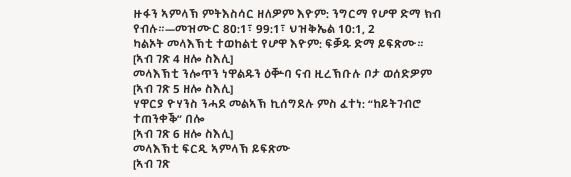ዙፋን ኣምላኽ ምትእስሳር ዘለዎም እዮም: ንግርማ የሆዋ ድማ ክብ የብሉ።—መዝሙር 80:1፣ 99:1፣ ህዝቅኤል 10:1, 2
ካልኦት መላእኽቲ ተወከልቲ የሆዋ እዮም: ፍቓዱ ድማ ይፍጽሙ።
[ኣብ ገጽ 4 ዘሎ ስእሊ]
መላእኽቲ ንሎጥን ነዋልዱን ዕቝባ ናብ ዚረኽቡሉ ቦታ ወሰድዎም
[ኣብ ገጽ 5 ዘሎ ስእሊ]
ሃዋርያ ዮሃንስ ንሓደ መልኣኽ ኪሰግደሉ ምስ ፈተነ: “ከይትገብሮ ተጠንቀቕ” በሎ
[ኣብ ገጽ 6 ዘሎ ስእሊ]
መላእኽቲ ፍርዲ ኣምላኽ ይፍጽሙ
[ኣብ ገጽ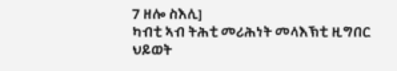7 ዘሎ ስእሊ]
ካብቲ ኣብ ትሕቲ መሪሕነት መላእኽቲ ዚግበር ህይወት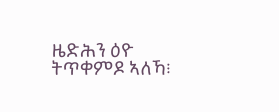ዜድሕን ዕዮ ትጥቀምዶ ኣለኻ፧